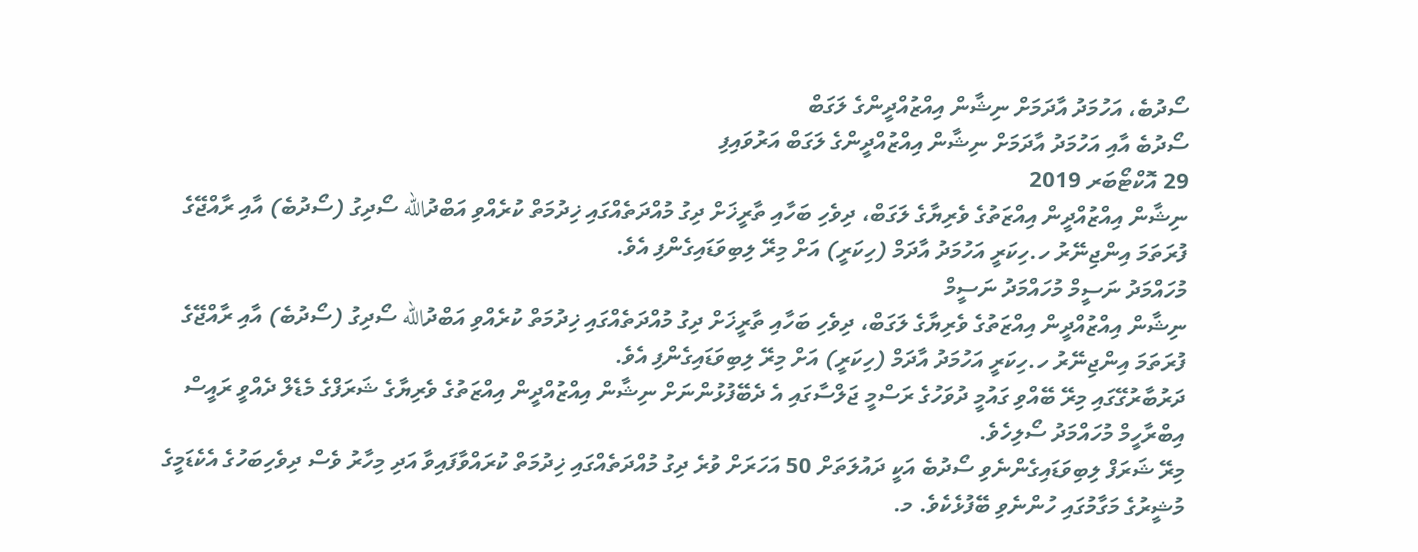ސޯދުބެ، އަހުމަދު އާދަމަށް ނިޝާން އިއްޒުއްދީންގެ ލަގަބް
ސޯދުބެ އާއި އަހުމަދު އާދަމަށް ނިޝާން އިއްޒުއްދީންގެ ލަގަބް އަރުވައިފި
29 އޮކްޓޯބަރ 2019
ނިޝާން އިއްޒުއްދީން އިއްޒަތުގެ ވެރިޔާގެ ލަގަބް، ދިވެހި ބަހާއި ތާރީޚަށް ދިގު މުއްދަތެއްގައި ޚިދުމަތް ކުރެއްވި އަބްދުالله ސޯދިގު (ސޯދުބެ) އާއި ރާއްޖޭގެ ފުރަތަމަ އިންޖިނޭރު ހ.ހިކަރީ އަހުމަދު އާދަމް (ހިކަރީ) އަށް މިރޭ ލިބިވަޑައިގެންފި އެވެ.
މުހައްމަދު ނަސީމް މުހައްމަދު ނަސީމް
ނިޝާން އިއްޒުއްދީން އިއްޒަތުގެ ވެރިޔާގެ ލަގަބް، ދިވެހި ބަހާއި ތާރީޚަށް ދިގު މުއްދަތެއްގައި ޚިދުމަތް ކުރެއްވި އަބްދުالله ސޯދިގު (ސޯދުބެ) އާއި ރާއްޖޭގެ ފުރަތަމަ އިންޖިނޭރު ހ.ހިކަރީ އަހުމަދު އާދަމް (ހިކަރީ) އަށް މިރޭ ލިބިވަޑައިގެންފި އެވެ.
ދަރުބާރުގޭގައި މިރޭ ބޭއްވި ގައުމީ ދުވަހުގެ ރަސްމީ ޖަލްސާގައި އެ ދެބޭފުޅުންނަށް ނިޝާން އިއްޒުއްދީން އިއްޒަތުގެ ވެރިޔާގެ ޝަރަފްގެ މެޑެލް ދެއްވީ ރައީސް އިބްރާހީމް މުހައްމަދު ސޯލިހެވެ.
މިރޭ ޝަރަފް ލިބިވަޑައިގެންނެވި ސޯދުބެ އަކީ ދައުލަތަށް 50 އަހަރަށް ވުރެ ދިގު މުއްދަތެއްގައި ޚިދުމަތް ކުރައްވާފައިވާ އަދި މިހާރު ވެސް ދިވެހިބަހުގެ އެކެޑަމީގެ މުޝީރުގެ މަގާމުގައި ހުންނެވި ބޭފުޅެކެވެ. މ.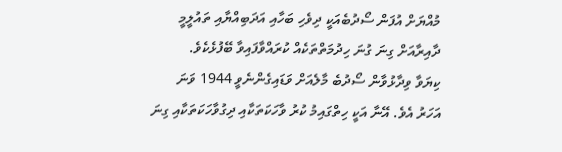މުއްޔަށް އުފަން ސޯދުބެއަކީ ދިވެހި ބަހާއި އަދަބިއްޔާއި ތައުލީމީ ދާއިރާއަށް ގިނަ ގުނަ ހިދުމަތްތަކެއް ކުރައްވާފައިވާ ބޭފުޅެކެވެ.
ކިޔަވާ ވިދާޅުވާން ސޯދުބެ މާލެއަށް ވަޑައިގެންނެވީ 1944 ވަނަ އަހަރު އެވެ. އޭނާ އަކީ ހިތްގައިމު ކުރު ވާހަކަތަކާއި ދިގުވާހަކަތަކާއި ގިނަ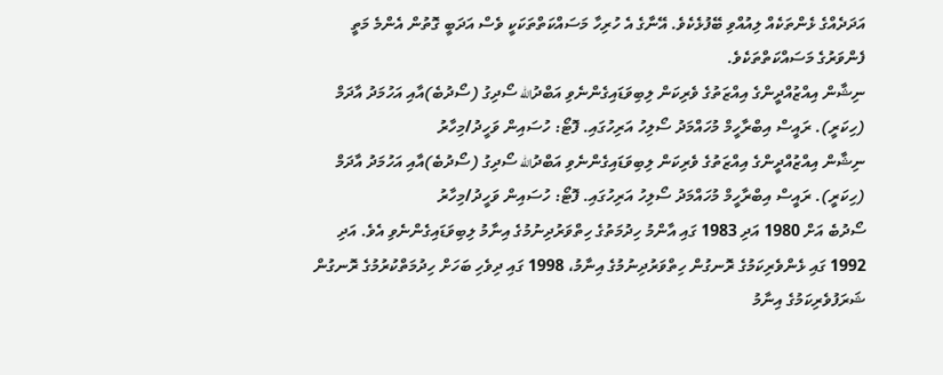އަދަދެއްގެ ޅެންތަކެއް ލިއުއްވި ބޭފުޅެކެވެ. އޭނާގެ އެ ހުރިހާ މަސައްކަތްތަކަކީ ވެސް އަދަބީ ގޮތުން އެންމެ މަތީ ފެންވަރުގެ މަސައްކަތްތަކެވެ.
ނިޝާން އިއްޒުއްދީންގެ އިއްޒަތުގެ ވެރިކަން ލިބިވަޑައިގެންނެވި އަބްދުالله ސޯދިގު (ސޯދުބެ)އާއި އަހުމަދު އާދަމް (ހިކަރީ). ރައީސް އިބްރާހީމް މުހައްމަދު ސޯލިހު އަރިހުގައި. ފޮޓޯ: ހުސައިން ވަހީދު/މިހާރު
ނިޝާން އިއްޒުއްދީންގެ އިއްޒަތުގެ ވެރިކަން ލިބިވަޑައިގެންނެވި އަބްދުالله ސޯދިގު (ސޯދުބެ)އާއި އަހުމަދު އާދަމް (ހިކަރީ). ރައީސް އިބްރާހީމް މުހައްމަދު ސޯލިހު އަރިހުގައި. ފޮޓޯ: ހުސައިން ވަހީދު/މިހާރު
ސޯދުބެ އަށް 1980 އަދި 1983 ގައި އާންމު ހިދުމަތުގެ ހިތްވަރުދިނުމުގެ އިނާމު ލިބިވަޑައިގެންނެވި އެވެ. އަދި 1992 ގައި ޅެންވެރިކަމުގެ ރޮނގުން ހިތްވަރުދިނުމުގެ އިނާމު، 1998 ގައި ދިވެހި ބަހަށް ހިދުމަތްކުރުމުގެ ރޮނގުން ޝަރަފުވެރިކަމުގެ އިނާމު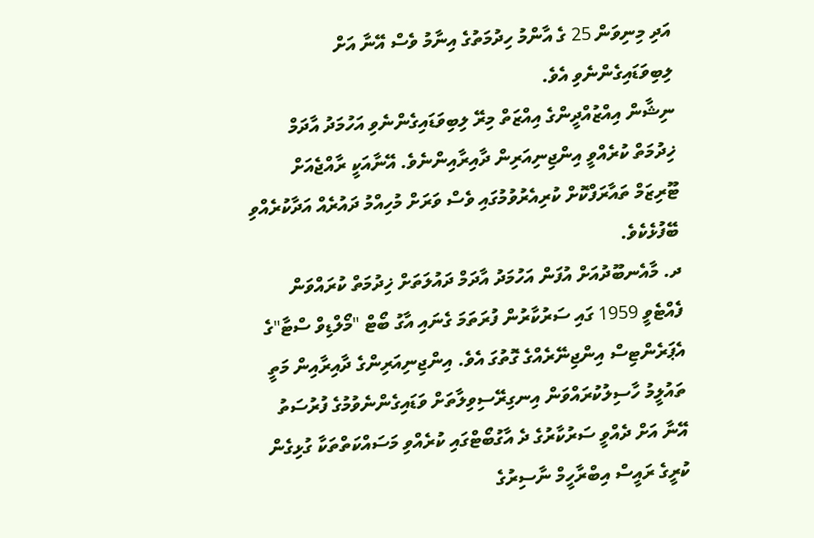އަދި މިނިވަން 25 ގެ އާންމު ހިދުމަތުގެ އިނާމު ވެސް އޭނާ އަށް ލިބިވަޑައިގެންނެވި އެވެ.
ނިޝާން އިއްޒުއްދީންގެ އިއްޒަތް މިރޭ ލިބިވަޑައިގެންނެވި އަހުމަދު އާދަމް ޚިދުމަތް ކުރެއްވީ އިންޖިނިއަރިން ދާއިރާއިންނެވެ. އޭނާއަކީ ރާއްޖެއަށް ޓޫރިޒަމް ތައާރަފްކޮށް ކުރިއެރުވުމުގައި ވެސް ވަރަށް މުހިއްމު ދައުރެއް އަދާކުރެއްވި ބޭފުޅެކެވެ.
ދ. މާއެނބޫދުއަށް އުފަން އަހުމަދު އާދަމް ދައުލަތަށް ޚިދުމަތް ކުރައްވަން ފެއްޓެވީ 1959 ގައި ސަރުކާރުން ފުރަތަމަ ގެނައި އާގު ބޯޓް "މޯލްޑިވް ސްޓާ"ގެ އެޕަރެންޓިސް އިންޖިނޭރެއްގެ ގޮތުގަ އެވެ. އިންޖިނިއަރިންގެ ދާއިރާއިން މަތީ ތައުލީމު ހާސިލުކުރައްވަން އިނގިރޭސިވިލާތަށް ވަޑައިގެންނެވުމުގެ ފުރުސަތު އޭނާ އަށް ދެއްވީ ސަރުކާރުގެ ދެ އާގުބޯޓްގައި ކުރެއްވި މަސައްކަތްތަކާ ގުޅިގެން ކުރީގެ ރައީސް އިބްރާހީމް ނާސިރުގެ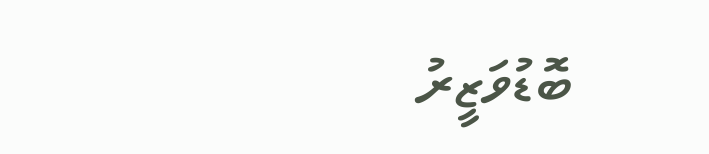ބޮޑުވަޒީރު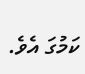ކަމުގަ އެވެ.